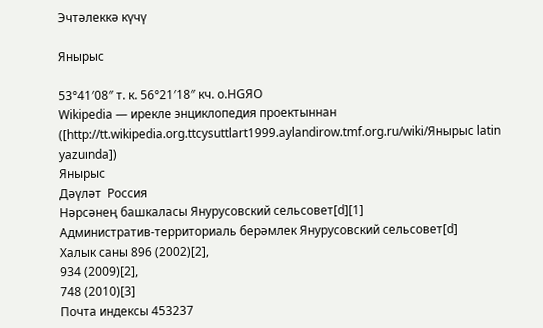Эчтәлеккә күчү

Янырыс

53°41′08″ т. к. 56°21′18″ кч. о.HGЯO
Wikipedia — ирекле энциклопедия проектыннан ([http://tt.wikipedia.org.ttcysuttlart1999.aylandirow.tmf.org.ru/wiki/Янырыс latin yazuında])
Янырыс
Дәүләт  Россия
Нәрсәнең башкаласы Янурусовский сельсовет[d][1]
Административ-территориаль берәмлек Янурусовский сельсовет[d]
Халык саны 896 (2002)[2],
934 (2009)[2],
748 (2010)[3]
Почта индексы 453237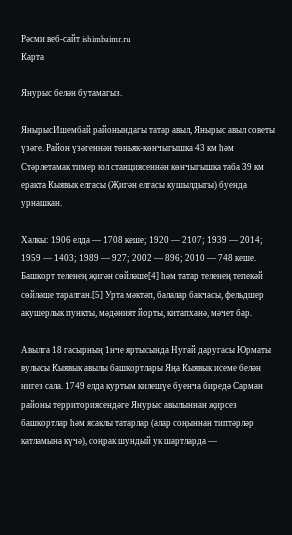Рәсми веб-сайт ishimbaimr.ru
Карта

Янурыс белән бутамагыз.

ЯнырысИшембай районындагы татар авыл, Янырыс авыл советы үзәге. Район үзәгеннән төньяк-көнчыгышка 43 км һәм Стәрлетамак тимер юл станциясеннән көнчыгышка таба 39 км еракта Кыявык елгасы (Җигән елгасы кушылдыгы) буенда урнашкан.

Халкы: 1906 елда — 1708 кеше; 1920 — 2107; 1939 — 2014; 1959 — 1403; 1989 — 927; 2002 — 896; 2010 — 748 кеше. Башкорт теленең җигән сөйләше[4] һәм татар теленең тепекәй сөйләше таралган.[5] Урта мәктәп, балалар бакчасы, фельдшер акушерлык пункты, мәдәният йорты, китапханә, мәчет бар.

Авылга 18 гасырның 1нче яртысында Нугай даругасы Юрматы вулысы Кыявык авылы башкортлары Яңа Кыявык исеме белән нигез сала. 1749 елда куртым килешүе буенча биредә Сарман районы территориясендәге Янурыс авылыннан җирсез башкортлар һәм ясаклы татарлар (алар соңыннан типтәрләр катламына күчә), соңрак шундый ук шартларда —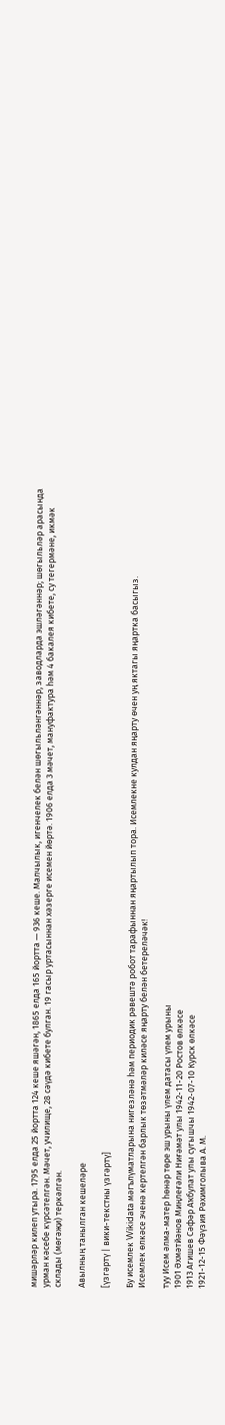мишәрләр килеп утыра. 1795 елда 25 йортта 124 кеше яшәгән, 1865 елда 165 йортта — 936 кеше. Малчылык, игенчелек белән шөгыльләнгәннәр, заводларда эшләгәннәр; шөгыльләр арасында урман кәсебе күрсәтелгән. Мәчет, училище, 28 сәүдә кибете булган. 19 гасыр уртасыннан хәзерге исемен йөртә. 1906 елда 3 мәчет, мануфактура һәм 4 бакалея кибете, су тегермәне, икмәк склады (мөгәҗи) теркәлгән.

Авылның танылган кешеләре

[үзгәртү | вики-текстны үзгәртү]

Бу исемлек Wikidata мәгълүматларына нигезләнә һәм периодик рәвештә робот тарафыннан яңартылып тора. Исемлекне кулдан яңарту өчен уң яктагы яңартка басыгыз.
Исемлек өлкәсе эченә кертелгән барлык төзәтмәләр киләсе яңарту белән бетереләчәк!

туу Исем әлма-матер һөнәр төре эш урыны үлем датасы үлем урыны
1901 Әхмәтйәнов Миңлеғәли Ниғәмәт улы 1942-11-20 Ростов өлкәсе
1913 Агишев Сәфәр Аҡбулат улы сугышчы 1942-07-10 Курск өлкәсе
1921-12-15 Фәүзия Рәхимголыва А. М.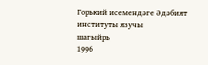Горький исемендәге Әдәбият институты язучы
шагыйрь
1996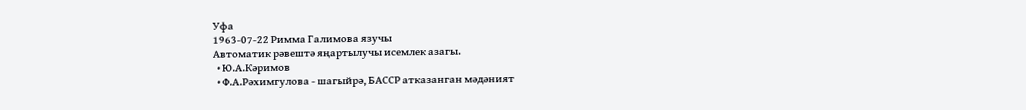Уфа
1963-07-22 Римма Галимова язучы
Автоматик рәвештә яңартылучы исемлек азагы.
  • Ю.А.Кәримов
  • Ф.А.Рәхимгулова - шагыйрә, БАССР атказанган мәдәният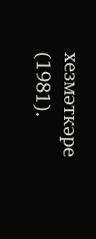хезмәткәре (1981).